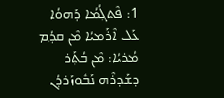1: ܦܶܬܓ݂ܳܡܳܐ ܕܰܗܘܳܐ ܥܰܠ ܐܶܪܰܡܝܳܐ ܡܶܢ ܩܕ݂ܳܡ ܡܳܪܝܳܐ: ܡܶܢ ܒܳܬ݂ܰܪ ܕܫܰܕܪܶܗ ܢܰܒܽܘܙܰܪܕܳܢ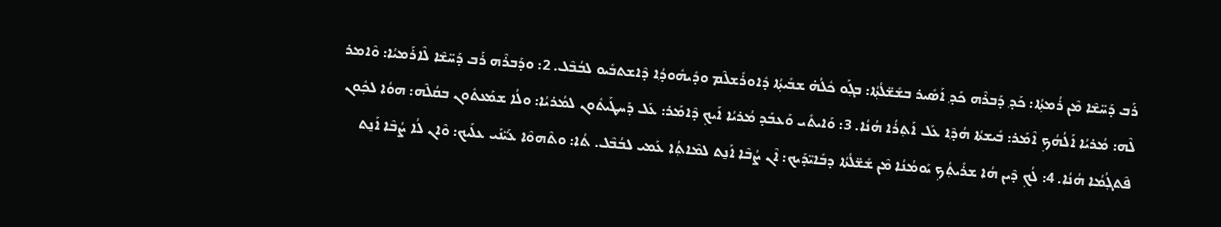ܪܰܒ ܕܰܚ̈ܫܶܐ ܡܶܢ ܪܳܡܬ݂ܳܐ: ܟܰܕ݂ ܕܰܒܪܶܗ ܟܰܕ݂ ܐܰܣܺܝܪ ܒܫܺܫ̈ܠܳܬ݂ܳܐ: ܒܓ݂ܰܘ ܟܽܠܳܗ̇ ܫܒܺܝܬ݂ܳܐ ܕܽܐܘܪܺܫܠܶܡ ܘܕܺܝܗܽܘܕ݂ܳܐ ܕܶܐܫܬܒܺܝܘ ܠܒܳܒܶܠ. 2: ܘܕܰܒܪܶܗ ܪܰܒ ܕܰܚ̈ܫܶܐ ܠܶܐܪܰܡܝܳܐ: ܘܶܐܡܪ ܠܶܗ: ܡܳܪܝܳܐ ܐܰܠܳܗܳܟ݂ ܐܶܡܰܪ: ܒܺܝܫܬܳܐ ܗܳܕ݂ܶܐ ܥܰܠ ܐܰܬ݂ܪܳܐ ܗܳܢܳܐ. 3: ܘܰܐܝܬܺܝ ܘܰܥܒܰܕ ܡܳܪܝܳܐ ܐܰܝܟ݂ ܕܶܐܡܰܪ: ܥܰܠ ܕܰܚܛܰܝܬܽܘܢ ܠܡܳܪܝܳܐ: ܘܠܳܐ ܫܡܰܥܬܽܘܢ ܒܩܳܠܶܗ: ܗܘܳܐ ܠܟ݂ܽܘܢ ܦܶܬܓ݂ܳܡܳܐ ܗܳܢܳܐ. 4: ܠܳܟ݂ ܕܶܝܢ ܗܳܐ ܫܪܺܝܬ݂ܳܟ݂ ܝܰܘܡܳܢܳܐ ܡܶܢ ܫܺܫ̈ܠܳܬܳܐ ܕܒܺܐܝ̈ܕܰܝܟ: ܐܶܢ ܨܳܒܶܐ ܐܰܢ̱ܬ ܠܡܶܐܬ݂ܳܐ ܥܰܡܝ ܠܒܳܒܶܠ. ܬܳܐ: ܘܬܶܗܘܶܐ ܥܰܝ̈ܢܰܝ ܥܠܰܝܟ: ܘܶܐܢ ܠܳܐ ܨܳܒܶܐ ܐܰܢ̱ܬ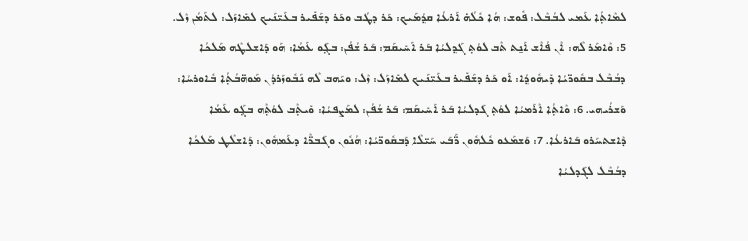ܠܡܶܐܬ݂ܳܐ ܥܰܡܝ ܠܒܳܒܶܠ: ܦܽܘܫ: ܗܳܐ ܟܽܠܳܗ̇ ܐܰܪܥܳܐ ܩܕ݂ܳܡܰܝܟ: ܟܰܪ ܕܛܳܒ ܘܟܰܪ ܕܫܰܦܺܝܪ ܒܥܰܝ̈ܢܰܝܟ ܠܡܺܐܙܰܠ: ܠܬܰܡܳܢ ܙܶܠ. 5: ܘܶܐܡܰܪ ܠܶܗ: ܐܶܢ ܦܳܐܶܫ ܐܰܢ̱ܬ ܬܶܒ ܠܘܳܬ݂ ܓܰܕ݂ܠܝܳܐ ܒܰܪ ܐܰܚܺܝܩܰܡ: ܒܰܪ ܫܳܦܳܢ: ܒܓ݂ܰܘ ܥܰܡܳܐ: ܗܰܘ ܕܰܐܫܠܛܶܗ ܡܰܠܟܳܐ ܕܒܳܒܶܠ ܒܩܽܘܖ̈ܝܳܐ ܕܺܝܗܽܘܕ݂ܳܐ: ܐܰܘ ܟܰܪ ܕܫܰܦܺܝܪ ܒܥܰܝ̈ܢܰܝܟ ܠܡܺܐܙܰܠ: ܙܶܠ: ܘܝܰܗܒ ܠܶܗ ܢܰܒܽܘܙܰܪܕܳܢ ܡܰܘܗ̈ܒܳܬ݂ܳܐ ܒܽܐܘܪܚܳܐ: ܘܰܫܪܳܝܗܝ. 6: ܘܶܐܬ݂ܳܐ ܐܶܪܰܡܝܳܐ ܠܘܳܬ݂ ܓܰܕܠܝܳܐ ܒܰܪ ܐܰܚܺܝܩܰܡ: ܒܰܪ ܫܳܦܳܢ: ܠܡܰܨܦܝܳܐ: ܘܺܝܬ݂ܶܒ ܠܘܳܬ݂ܶܗ ܒܓ݂ܰܘ ܥܰܡܳܐ ܕܶܐܫܬܚܰܪܘ ܒܰܐܪܥܳܐ. 7: ܘܰܫܡܰܥܘ ܟܽܠܗܽܘܢ ܖ̈ܰܒܰܝ ܚܰܝ̈ܠܶܐ ܕܰܒܩܽܘܖ̈ܝܳܐ: ܗܳܢܽܘܢ ܘܓܰܒܖ̈ܶܐ ܕܥܰܡܗܽܘܢ: ܕܰܐܫܠܶܛ ܡܰܠܟܳܐ ܕܒܳܒܶܠ ܠܓܰܕܠܝܳܐ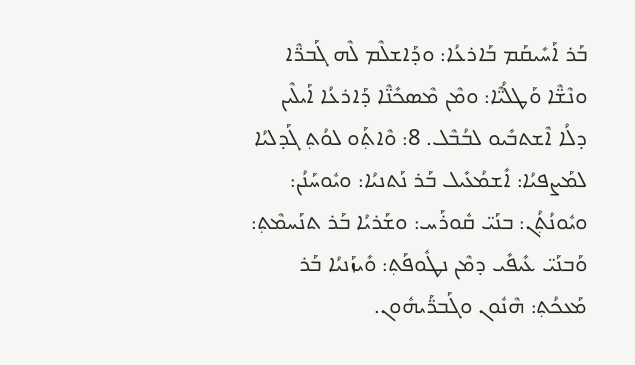ܒܰܪ ܐܰܚܺܝܩܰܡ ܒܰܐܪܥܳܐ: ܘܕܰܐܫܠܶܡ ܠܶܗ ܓܰܒܖ̈ܶܐ ܘܢܶܫ̈ܶܐ ܘܰܛܠܳܝ̈ܶܐ: ܘܡܶܢ ܡܶܣܟܺܢ̈ܶܐ ܕܰܐܪܥܳܐ ܐܰܝܠܶܝܢ ܕܠܳܐ ܐܶܫܬܒܺܝܘ ܠܒܳܒܶܠ. 8: ܘܶܐܬ݂ܰܘ ܠܘܳܬ݂ ܓܰܕܠܝܳܐ ܠܡܰܨܦܝܳܐ: ܐܺܫܡܳܥܺܝܠ ܒܰܪ ܢܰܬܢܝܳܐ: ܘܝܽܘܚܰܢܳܢ: ܘܝܽܘܢܳܬ݂ܳܢ: ܒܢܰܝ̈ ܩܽܘܪܰܚ: ܘܫܰܪܝܳܐ ܒܰܪ ܬܢܰܚܡܶܬ݂: ܘܰܒܢܰܝ̈ ܥܺܝܦܺܝ ܕܡܶܢ ܢܛܽܘܦܰܬ݂: ܘܺܝܙܰܢܝܳܐ ܒܰܪ ܡܰܥܟܳܬ݂: ܗܶܢܽܘܢ ܘܓܰܒܖ̈ܰܝܗܽܘܢ.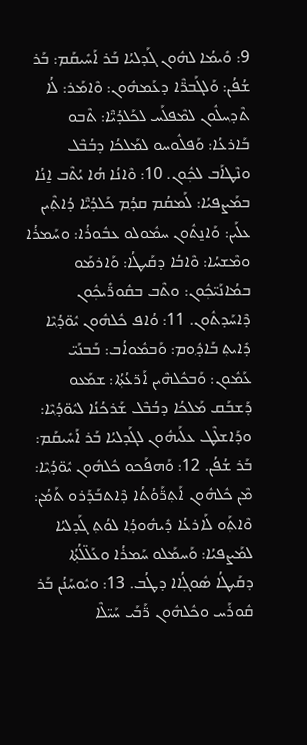9: ܘܺܝܡܳܐ ܠܗܽܘܢ ܓܰܕܠܝܳܐ ܒܰܪ ܐܰܚܺܝܩܰܡ: ܒܰܪ ܫܳܦܳܢ: ܘܰܠܓܰܒܖ̈ܶܐ ܕܥܰܡܗܽܘܢ: ܘܶܐܡܰܪ: ܠܳܐ ܬܶܕ݂ܚܠܽܘܢ ܠܡܶܦܠܰܚ ܠܟܰܠܕܳܝ̈ܶܐ: ܬܶܒܘ ܒܰܐܪܥܳܐ: ܘܰܦܠܽܘܚܘ ܠܡܰܠܟܳܐ ܕܒܳܒܶܠ ܘܢܶܛܐܰܒ ܠܟ݂ܽܘܢ. 10: ܘܶܐܢܳܐ ܗܳܐ ܝܳܬܶܒ ܐ̱ܢܳܐ ܒܡܰܨܦܝܳܐ: ܠܰܡܩܳܡ ܩܕ݂ܳܡ ܟܰܠܕܳܝ̈ܶܐ ܕܳܐܬ݂ܶܝܢ ܥܠܰܝܢ: ܘܰܐܢ̱ܬܽܘܢ ܚܡܽܘܠܘ ܥܒܽܘܪܳܐ: ܘܚܰܡܪܳܐ ܘܡܶܫܚܳܐ: ܘܶܐܒܳܐ ܕܩܰܝܛܳܐ: ܘܰܐܪܡܰܘ ܒܡܳܐܢܰܝ̈ܟ݂ܽܘܢ: ܘܬܶܒ ܒܩܽܘܖ̈ܺܝܟ݂ܽܘܢ ܕܶܐܚܰܕܬܽܘܢ. 11: ܘܳܐܦ ܟܽܠܗܽܘܢ ܝܽܘ̈ܕ݂ܳܝܶܐ ܕܺܐܝܬ݂ ܒܰܐܕ݂ܽܘܡ: ܘܰܒܡܽܘܐܳܒ: ܒܰܒܢܰܝ̈ ܥܰܡܽܘܢ: ܘܰܒܟܽܠܗܶܝܢ ܐܰܖ̈ܥܳܬ݂ܳܐ: ܫܡܰܥܘ ܕܰܫܒܰܩ ܡܰܠܟܳܐ ܕܒܳܒܶܠ ܫܰܪܟܳܢܳܐ ܠܝܽܘ̈ܕ݂ܳܝܶܐ: ܘܕܰܐܫܠܶܛ ܥܠܰܝܗܽܘܢ ܠܓܰܕܠܝܳܐ ܒܰܪ ܐܰܚܺܝܩܰܡ: ܒܰܪ ܫܳܦܳܢ. 12: ܘܰܗܦܰܟܘ ܟܽܠܗܽܘܢ ܝܽܘ̈ܕ݂ܳܝܶܐ: ܡܶܢ ܟܽܠܗܽܘܢ ܐܰܬ݂ܖ̈ܰܘܳܬܳܐ ܕܶܐܬܒܰܕܰܪܘ ܬܰܡܳܢ: ܘܶܐܬ݂ܰܘ ܠܰܐܪܥܳܐ ܕܺܝܗܽܘܕ݂ܳܐ ܠܘܳܬ݂ ܓܰܕܠܝܳܐ ܠܡܰܨܦܝܳܐ: ܘܰܚܡܰܠܘ ܚܰܡܪܳܐ ܘܥܰܠ̈ܠܳܬ݂ܳܐ ܕܩܰܝܛܳܐ ܣܽܘܓ݂ܳܐܐ ܕܛܳܒ. 13: ܘܝܽܘܚܰܢܳܢ ܒܰܪ ܩܽܘܪܰܚ ܘܟܽܠܗܽܘܢ ܖ̈ܰܒܰܝ ܚܰܝ̈ܠܶܐ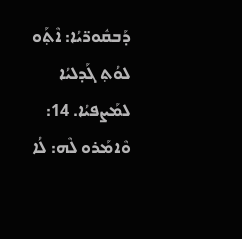ܕܰܒܩܽܘܖ̈ܝܳܐ: ܐܶܬ݂ܰܘ ܠܘܳܬ݂ ܓܰܕܠܝܳܐ ܠܡܰܨܦܝܳܐ. 14: ܘܶܐܡܰܪܘ ܠܶܗ: ܠܳܐ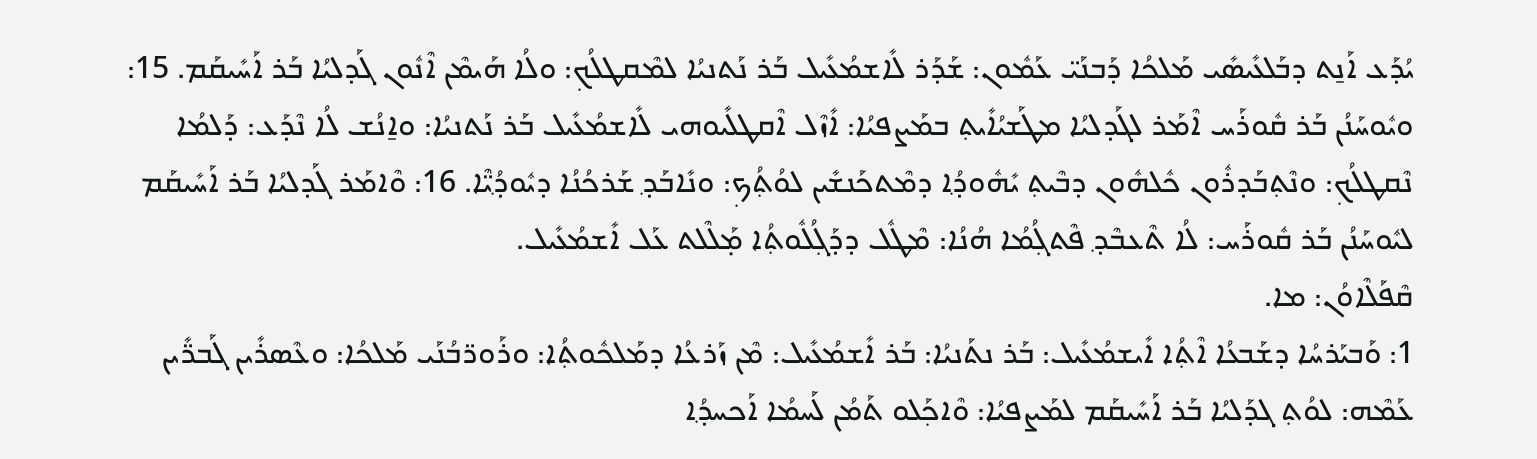ܝܳܕܰܥ ܐܰܢ̱ܬ ܕܒܰܠܥܺܝܣܺܝ ܡܰܠܟܳܐ ܕܰܒܢܰܝ̈ ܥܰܡܽܘܢ: ܫܰܕܰܪ ܠܺܐܫܡܳܥܺܝܠ ܒܰܪ ܢܰܬܢܝܳܐ ܠܡܶܩܛܠܳܟ݂: ܘܠܳܐ ܗܰܝܡܶܢ ܐܶܢܽܘܢ ܓܰܕܠܝܳܐ ܒܰܪ ܐܰܚܺܝܩܰܡ. 15: ܘܝܽܘܚܰܢܳܢ ܒܰܪ ܩܽܘܪܰܚ ܐܶܡܰܪ ܠܓܰܕܠܝܳܐ ܡܛܰܫܝܳܐܺܝܬ݂ ܒܡܰܨܦܝܳܐ: ܐܺܙܶܠ ܐܶܩܛܠܺܝܘܗܝ ܠܺܐܫܡܳܥܺܝܠ ܒܰܪ ܢܰܬܢܝܳܐ: ܘܐ̱ܢܳܫ ܠܳܐ ܢܶܕܰܥ: ܕܰܠܡܳܐ ܢܶܩܛܠܳܟ݂: ܘܢܶܬ݂ܒܰܕܪܽܘܢ ܟܽܠܗܽܘܢ ܕܒܶܝܬ݂ ܝܺܗܽܘܕ݂ܳܐ ܕܡܶܬܟܰܢܫܺܝܢ ܠܘܳܬ݂ܳܟ݂: ܘܢܺܐܒܰܕ݂ ܫܰܪܟܳܢܳܐ ܕܝܽܘܕ݂ܳܝ̈ܶܐ. 16: ܘܶܐܡܰܪ ܓܰܕܠܝܳܐ ܒܰܪ ܐܰܚܺܝܩܰܡ ܠܝܽܘܚܰܢܳܢ ܒܰܪ ܩܽܘܪܰܚ: ܠܳܐ ܬܶܥܒܶܕ݂ ܦܶܬܓ݂ܳܡܳܐ ܗܳܢܳܐ: ܡܶܛܽܠ ܕܕܰܓ݂ܳܠܽܘܬ݂ܳܐ ܡ̣ܰܠܶܠܬ ܥܰܠ ܐܺܫܡܳܥܺܝܠ.
ܩܶܦܰܠܶܐܘܳܢ: ܡܐ.
1: ܘܰܒܝܰܪܚܳܐ ܕܫܰܒܥܳܐ ܐܶܬ݂ܳܐ ܐܺܝܫܡܳܥܺܝܠ: ܒܰܪ ܢܬܰܢܝܳܐ: ܒܰܪ ܐܺܫܡܳܥܺܝܠ: ܡܶܢ ܙܰܪܥܳܐ ܕܡܰܠܟܽܘܬ݂ܳܐ: ܘܪܰܘܖ̈ܒܳܢܰܝ ܡܰܠܟܳܐ: ܘܥܶܣܪܺܝܢ ܓܰܒܖ̈ܺܝܢ ܥܰܡܶܗ: ܠܘܳܬ݂ ܓܕܰܠܝܳܐ ܒܰܪ ܐܰܚܺܝܩܰܡ ܠܡܰܨܦܝܳܐ: ܘܶܐܟ݂ܰܠܘ ܬܰܡܳܢ ܠܰܚܡܳܐ ܐܰܟܚܕ݂ܳܐ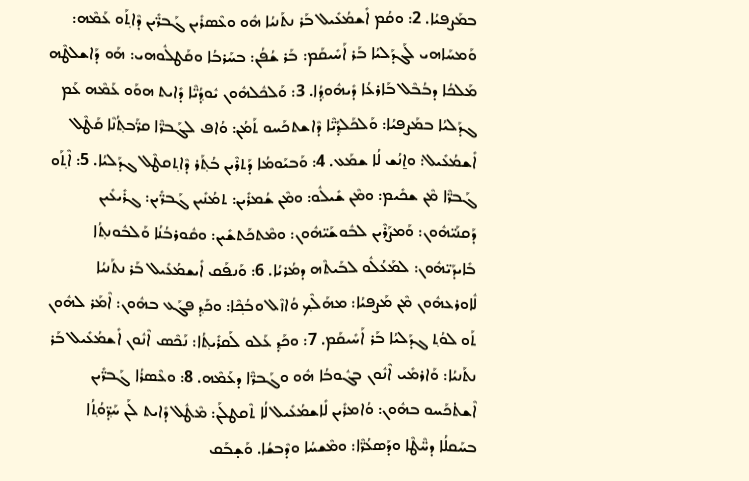ܒܡܰܨܦܝܳܐ. 2: ܘܩܳܡ ܐܺܫܡܳܥܺܝܠ ܒܰܪ ܢܬܰܢܝܳܐ ܗܽܘ ܘܥܶܣܪܺܝܢ ܓܰܒܖ̈ܺܝܢ ܕܶܐܬ݂ܰܘ ܥܰܡܶܗ: ܘܰܡܚܰܐܗܝ ܠܰܓܕܰܠܝܳܐ ܒܰܪ ܐܰܚܺܝܩܰܡ: ܒܰܪ ܫܳܦܳܢ: ܒܚܰܪܒܳܐ ܘܩܰܛܠܽܘܗܝ: ܗܰܘ ܕܰܐܫܠܛܶܗ ܡܰܠܟܳܐ ܕܒܳܒܶܠ ܒܰܐܪܥܳܐ ܕܺܝܗܽܘܕ݂ܳܐ. 3: ܘܰܠܟܽܠܗܽܘܢ ܝܽܘܕ݂ܳܝ̈ܶܐ ܕܺܐܝܬ ܗܘܰܘ ܥܰܡܶܗ ܥܰܡ ܓܕܰܠܝܳܐ ܒܡܰܨܦܝܳܐ: ܘܰܠܟܰܠܕ݂ܳܝ̈ܶܐ ܕܶܐܫܬܟܰܚܘ ܬܰܡܳܢ: ܘܳܐܦ ܠܓܰܒܖ̈ܶܐ ܩܖ̈ܰܒܬ݂ܳܢܶܐ ܩܰܛܶܠ ܐܺܫܡܳܥܺܝܠ: ܘܐ̱ܢܳܫ ܠܳܐ ܫܡܰܥ. 4: ܘܰܒܝܰܘܡܳܐ ܕܰܬܪܶܝܢ ܒܳܬ݂ܰܪ ܕܶܐܬ݂ܩܛܶܠ ܓܕܰܠܝܳܐ. 5: ܐܶܬ݂ܰܘ ܓܰܒܖ̈ܶܐ ܡܶܢ ܫܟܺܝܡ: ܘܡܶܢ ܫܺܝܠܽܘ: ܘܡܶܢ ܫܳܡܪܺܝܢ: ܬܡܳܢܺܝܢ ܓܰܒܖ̈ܺܝܢ: ܓܪܺܝܥܺܝܢ ܕܰܩܢܰܝ̈ܗܽܘܢ: ܘܰܡܨܰܪܶܝܢ ܠܒܽܘܫܰܝ̈ܗܽܘܢ: ܘܡܶܬܟܰܬܫܺܝܢ: ܘܩܽܘܪܒܳܢܳܐ ܘܰܠܒܽܘܢܬ݂ܳܐ ܒܺܐܝܕܰܝ̈ܗܽܘܢ: ܠܡܰܥܳܠܽܘ ܠܒܰܝܬܶܗ ܕܡܳܪܝܳܐ. 6: ܘܰܢܦܰܩ ܐܺܝܫܡܳܥܺܝܠ ܒܰܪ ܢܬܰܢܝܳܐ ܠܽܐܘܪܥܗܽܘܢ ܡܶܢ ܡܰܨܦܝܳܐ: ܡܗܰܠܶܟ݂ ܘܳܐܙܶܠ ܘܒܳܟ݂ܶܐ: ܘܟܰܕ݂ ܦܓܰܥ ܒܗܽܘܢ: ܐܶܡܰܪ ܠܗܽܘܢ ܬܰܘ ܠܘܳܬ݂ ܓܕܰܠܝܳܐ ܒܰܪ ܐܰܚܺܝܩܰܡ. 7: ܘܟܰܕ݂ ܥܰܠܘ ܠܰܩܪܺܝܬ݂ܳܐ: ܢܰܟܶܣ ܐܶܢܽܘܢ ܐܺܫܡܳܥܺܝܠ ܒܰܪ ܢܬܰܢܝܳܐ: ܘܰܐܪܡܺܝ ܐܶܢܽܘܢ ܒܓܽܘܒܳܐ ܗܽܘ ܘܓܰܒܖ̈ܶܐ ܕܥܰܡܶܗ. 8: ܘܥܶܣܪܳܐ ܓܰܒܖ̈ܺܝܢ ܐܶܫܬ̇ܟܰܚܘ ܒܗܽܘܢ: ܘܳܐܡܪܺܝܢ ܠܺܐܫܡܳܥܺܝܠ ܠܳܐ ܬܶܩܛܠܰܢ: ܡܶܛܽܠ ܕܺܐܝܬ ܠܰܢ ܚܰܕ݂̈ܘܳܬ݂ܳܐ ܒܚܰܩܠܳܐ ܕܚ̈ܶܛܶܐ ܘܕܰܣܥܳܖ̈ܶܐ: ܘܡܶܫܚܳܐ ܘܕܶܒܫܳܐ. ܘܰܫ̣ܒܰܩ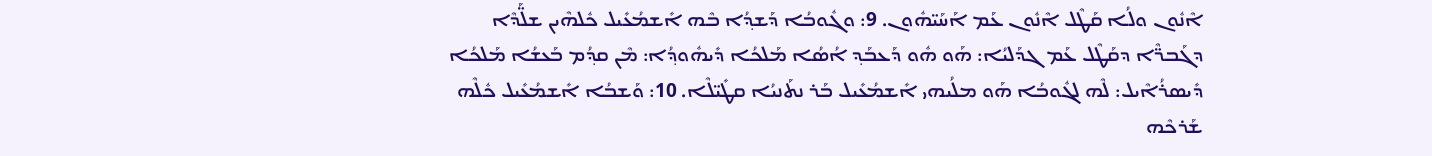ܐܶܢܽܘܢ ܘܠܳܐ ܩܰܛܶܠ ܐܶܢܽܘܢ ܥܰܡ ܐܰܚܰܝ̈ܗܽܘܢ. 9: ܘܓܽܘܒܳܐ ܕܰܫܕ݂ܳܐ ܒܶܗ ܐܺܫܡܳܥܺܝܠ ܟܽܠܗܶܝܢ ܫܠ̈ܰܕܶܐ ܕܓܰܒܖ̈ܶܐ ܕܩܰܛܶܠ ܥܰܡ ܓܕܰܠܝܳܐ: ܗܰܘ ܗܽܘ ܕܰܥܒܰܕ݂ ܐܳܣܳܐ ܡܰܠܟܳܐ ܕܺܝܗܽܘܕ݂ܳܐ: ܡܶܢ ܩܕ݂ܳܡ ܒܰܥܫܳܐ ܡܰܠܟܳܐ ܕܺܝܣܪܳܐܶܝܠ: ܠܶܗ ܠܓܽܘܒܳܐ ܗܰܘ ܡܠܳܝܗܝ ܐܺܫܡܳܥܺܝܠ ܒܰܪ ܢܬܰܢܝܳܐ ܩܛܺܝ̈ܠܶܐ. 10: ܘܰܫܒܳܐ ܐܺܫܡܳܥܺܝܠ ܟܽܠܶܗ ܫܰܪܟܶܗ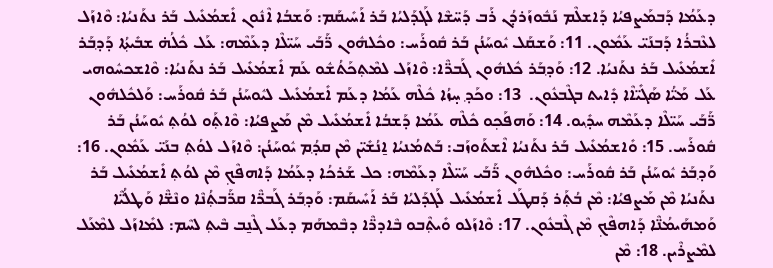ܕܥܰܡܳܐ ܕܰܒܡܰܨܦܝܳܐ ܕܰܐܫܠܶܡ ܢܰܒܽܘܙܰܪܕܳܢ ܪܰܒ ܕܰܚ̈ܫܶܐ ܠܰܓܕܰܠܝܳܐ ܒܰܪ ܐܰܚܺܝܩܰܡ: ܘܰܫܒܳܐ ܐܶܢܽܘܢ ܐܺܫܡܳܥܺܝܠ ܒܰܪ ܢܬܰܢܝܳܐ: ܘܶܐܙܰܠ ܠܥܶܒܪܳܐ ܕܰܒܢܰܝ̈ ܥܰܡܽܘܢ. 11: ܘܰܫܩܰܠ ܝܽܘܚܰܢܳܢ ܒܰܪ ܩܽܘܪܰܚ: ܘܟܽܠܗܽܘܢ ܖ̈ܰܒܰܝ ܚܰܝ̈ܠܶܐ ܕܥܰܡܶܗ: ܥܰܠ ܟܽܠܳܗ̇ ܫܒܺܝܬ݂ܳܐ ܕܰܕ݂ܒܰܪ ܐܺܫܡܳܥܺܝܠ ܒܰܪ ܢܬܰܢܝܳܐ. 12: ܘܰܕ݂ܒܰܪ ܟܽܠܗܽܘܢ ܓܰܒܖ̈ܶܐ: ܘܶܐܙܰܠ ܠܡܶܬ݂ܟܰܬܳܫܽܘ ܥܰܡ ܐܺܫܡܳܥܺܝܠ ܒܰܪ ܢܬܰܢܝܳܐ: ܘܶܐܫܟܚܽܘܗܝ ܥܰܠ ܡܰܝ̈ܳܐ ܣܰܓܺܝ̈ܐܶܐ ܕܺܐܝܬ ܒܓܶܒܥܽܘܢ.  13: ܘܟܰܕ݂ ܚ̣ܙܳܐ ܟܽܠܶܗ ܥܰܡܳܐ ܕܥܰܡ ܐܺܫܡܳܥܺܝܠ ܠܝܽܘܚܰܢܳܢ ܒܰܪ ܩܽܘܪܰܚ: ܘܰܠܟܽܠܗܽܘܢ ܖ̈ܰܒܰܝ ܚܰܝ̈ܠܶܐ ܕܥܰܡܶܗ ܚܕ݂ܺܝܘ. 14: ܘܰܗܦܰܟ݂ܘ ܟܽܠܶܗ ܥܰܡܳܐ ܕܰܫܒܳܐ ܐܺܫܡܳܥܺܝܠ ܡܶܢ ܡܰܨܦܝܳܐ: ܘܶܐܬ݂ܰܘ ܠܘܳܬ݂ ܝܽܘܚܰܢܳܢ ܒܰܪ ܩܽܘܪܰܚ. 15: ܘܺܐܫܡܳܥܺܝܠ ܒܰܪ ܢܬܰܢܝܳܐ ܐܶܫܬܰܘܙܰܒ: ܒܰܬܡܳܢܝܳܐ ܐ̱ܢܳܫܺܝ̈ܢ ܡܶܢ ܩܕ݂ܳܡ ܝܽܘܚܰܢܳܢ: ܘܶܐܙܰܠ ܠܘܳܬ݂ ܒܢܰܝ̈ ܥܰܡܽܘܢ. 16: ܘܰܕ݂ܒܰܪ ܝܽܘܚܰܢܳܢ ܒܰܪ ܩܽܘܪܰܚ: ܘܟܽܠܗܽܘܢ ܖ̈ܰܒܰܝ ܚܰܝ̈ܠܶܐ ܕܥܰܡܶܗ: ܟܠ ܫܰܪܟܳܐ ܕܥܰܡܳܐ ܕܰܐܗܦܶܟ݂ ܡܶܢ ܠܘܳܬ݂ ܐܺܫܡܳܥܺܝܠ ܒܰܪ ܢܬܰܢܝܳܐ ܡܶܢ ܡܰܨܦܝܳܐ: ܡܶܢ ܒܳܬ݂ܰܪ ܕܰܩܛܰܠ ܐܺܫܡܳܥܺܝܠ ܠܰܓܕܰܠܝܳܐ ܒܰܪ ܐܰܚܺܝܩܰܡ: ܘܰܕ݂ܒܰܪ ܓܰܒܖ̈ܶܐ ܩܖ̈ܰܒܬ݂ܳܢܶܐ ܘܢܶܫ̈ܶܐ ܘܰܛܠܳܝ̈ܶܐ ܘܰܡܗܰܝܡܳܢ̈ܶܐ ܕܰܐܗܦܶܟ݂ ܡܶܢ ܓܶܒܥܽܘܢ. 17: ܘܶܐܙܰܠܘ ܘܺܝܬ݂ܶܒܘ ܒܶܐܕܖ̈ܶܐ ܕܒܶܡܗܰܡ ܕܥܰܠ ܓܶܢ̱ܒ ܒܶܝܬ݂ ܠܚܶܡ: ܠܡܺܐܙܰܠ ܠܡܶܥܰܠ ܠܡܶܨܪܶܝܢ. 18: ܡܶܢ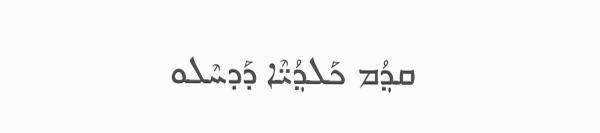ܩܕ݂ܳܡ ܟܰܠܕ݂ܳܝ̈ܶܐ ܕܰܕܚܶܠܘ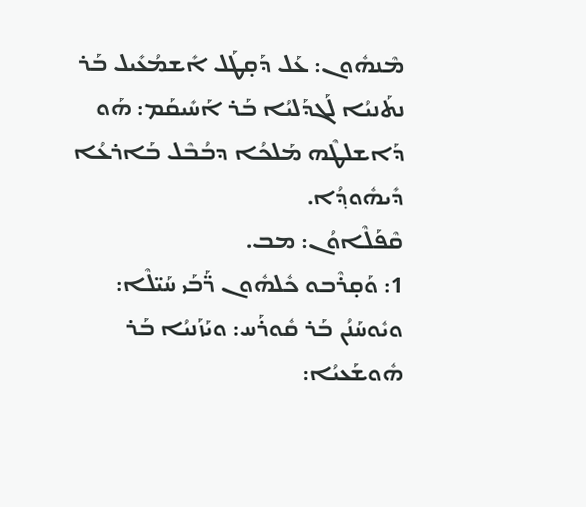ܡܶܢܗܽܘܢ: ܥܰܠ ܕܰܩ̣ܛܰܠ ܐܺܫܡܳܥܺܝܠ ܒܰܪ ܢܬܰܢܝܳܐ ܠܰܓܕܰܠܝܳܐ ܒܰܪ ܐܰܚܺܝܩܰܡ: ܗܰܘ ܕܰܐܫܠܛܶܗ ܡܰܠܟܳܐ ܕܒܳܒܶܠ ܒܰܐܪܥܳܐ ܕܺܝܗܽܘܕ݂ܳܐ.
ܩܶܦܰܠܶܐܘܳܢ: ܡܒ.
1: ܘܰܩ̣ܪܶܒܘ ܟܽܠܗܽܘܢ ܖ̈ܰܒܰܝ ܚܰܝ̈ܠܶܐ: ܘܝܽܘܚܰܢܳܢ ܒܰܪ ܩܽܘܪܰܚ: ܘܝܰܙܰܢܝܳܐ ܒܰܪ ܗܽܘܫܰܥܝܳܐ: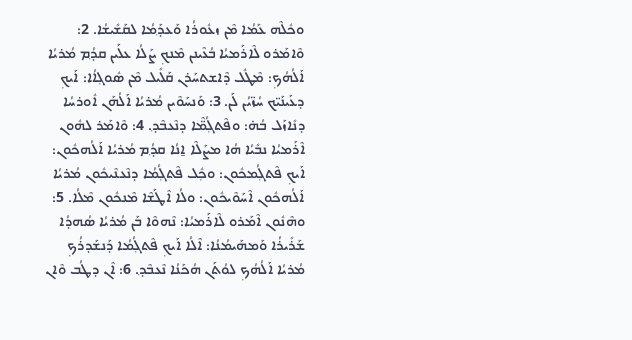ܘܟܽܠܶܗ ܥܰܡܳܐ ܡܶܢ ܙܥܽܘܪܳܐ ܘܰܥܕ݂ܰܡܳܐ ܠܩܰܫܺܝܫܳܐ. 2: ܘܶܐܡܰܪܘ ܠܶܐܪܰܡܝܳܐ ܒܳܥܶܝܢܢ ܡܶܢܟ݂ ܨܰܠܳܐ ܥܠܰܝܢ ܩܕ݂ܳܡ ܡܳܪܝܳܐ ܐܰܠܳܗܳܟ݂: ܡܶܛܽܠ ܕܶܐܫܬܚܰܪܢ ܩܰܠܺܝܠ ܡܶܢ ܣܽܘܓ݂ܐܳܐ: ܐܰܝܟ݂ ܕܥܰܝܢܰܝ̈ܟ ܚܳܙ̈ܝܳܢ ܠܰܢ. 3: ܘܰܢܚܰܘܶܝܢ ܡܳܪܝܳܐ ܐܰܠܳܗܰܢ ܐܽܘܪܚܳܐ ܕܢܺܐܙܰܠ ܒܳܗ̇: ܘܦܶܬܓ݂ܳܡ̈ܶܐ ܕܢܶܥܒܶܕ݂. 4: ܘܶܐܡܰܪ ܠܗܽܘܢ ܐܶܪܰܡܝܳܐ ܢܒܺܝܳܐ ܗܳܐ ܡܨܰܠܶܐ ܐ̱ܢܳܐ ܩܕ݂ܳܡ ܡܳܪܝܳܐ ܐܰܠܳܗܟܽܘܢ: ܐܰܝܟ݂ ܦܶܬܓ݂ܳܡܟܽܘܢ: ܘܟ݂ܽܠ ܦܶܬܓ݂ܳܡܳܐ ܕܢܶܥܢܶܝܟܽܘܢ ܡܳܪܝܳܐ ܐܰܠܳܗܟܽܘܢ ܐܶܚܰܘܶܝܟܽܘܢ: ܘܠܳܐ ܐܶܛܰܫܶܐ ܡܶܢܟܽܘܢ ܡܶܠܳܐ. 5: ܘܗܶܢܽܘܢ ܐܶܡܰܪܘ ܠܶܐܪܰܡܝܳܐ: ܢܶܗܘܶܐ ܒܰܢ ܡܳܪܝܳܐ ܣܳܗܕܳܐ ܫܰܪܺܝܪܳܐ ܘܰܡܗܰܝܡܳܢܳܐ: ܐܶܠܳܐ ܐܰܝܟ݂ ܦܶܬܓ݂ܳܡܳܐ ܕܰܢܫܰܕܪܳܟ݂ ܡܳܪܝܳܐ ܐܰܠܳܗܳܟ݂ ܠܘܳܬܰܢ ܗܳܟܰܢܳܐ ܢܶܥܒܶܕ݂. 6: ܐܶܢ ܕܛܳܒ ܘܶܐܢ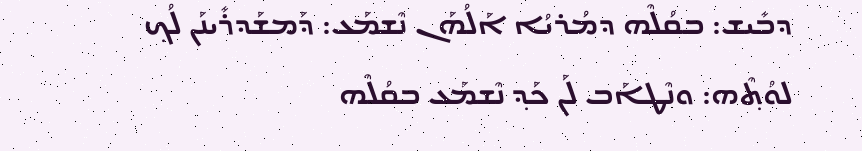ܕܒܺܝܫ: ܒܩܳܠܶܗ ܕܡܳܪܝܳܐ ܐܰܠܳܗܰܢ ܢܶܫܡܰܥ: ܕܰܡܫܰܕܪܺܝܢܰܢ ܠܳܟ݂ ܠܘܳܬ݂ܶܗ: ܘܢܶܛܐܰܒ ܠܰܢ ܟܰܕ݂ ܢܶܫܡܰܥ ܒܩܳܠܶܗ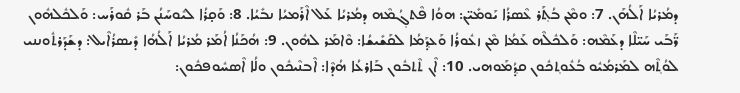ܕܡܳܪܝܳܐ ܐܰܠܳܗܰܢ. 7: ܘܡܶܢ ܒܳܬ݂ܰܪ ܥܶܣܪܳܐ ܝܰܘܡܺܝ̈ܢ: ܗܘܳܐ ܦܶܬܓ݂ܳܡܶܗ ܕܡܳܪܝܳܐ ܥܰܠ ܐܶܪܰܡܝܳܐ ܢܒܺܝܳܐ. 8: ܘܰܩ̣ܪܳܐ ܠܝܽܘܚܰܢܳܢ ܒܰܪ ܩܽܘܪܰܚ: ܘܰܠܟܽܠܗܽܘܢ ܖ̈ܰܒܰܝ ܚܰܝ̈ܠܶܐ ܕܥܰܡܶܗ: ܘܰܠܟܽܠܶܗ ܥܰܡܳܐ ܡܶܢ ܙܥܽܘܪܳܐ ܘܰܥܕ݂ܰܡܳܐ ܠܩܰܫܺܝܫܳܐ: ܘܶܐܡܰܪ ܠܗܽܘܢ. 9: ܗܳܟܰܢܳܐ ܐܳܡܰܪ ܡܳܪܝܳܐ ܐܰ‌ܠܳܗܳܐ ܕܺܝܣܪܳܐܶܝܠ: ܕܫܰܕܰܪܬܽܘܢܢܝ ܠܘܳܬ݂ܶܗ ܠܡܰܪܡܳܝܽܘ ܒܳܥܽܘܬ݂ܟܽܘܢ ܩܕ݂ܳܡܰܘܗܝ. 10: ܐܶܢ ܬܶܬܒܽܘܢ ܒܰܐܪܥܳܐ ܗܳܕܶܐ: ܐܶܒܢܶܝܟܽܘܢ ܘܠܳܐ ܐܶܣܚܽܘܦܟܽܘܢ: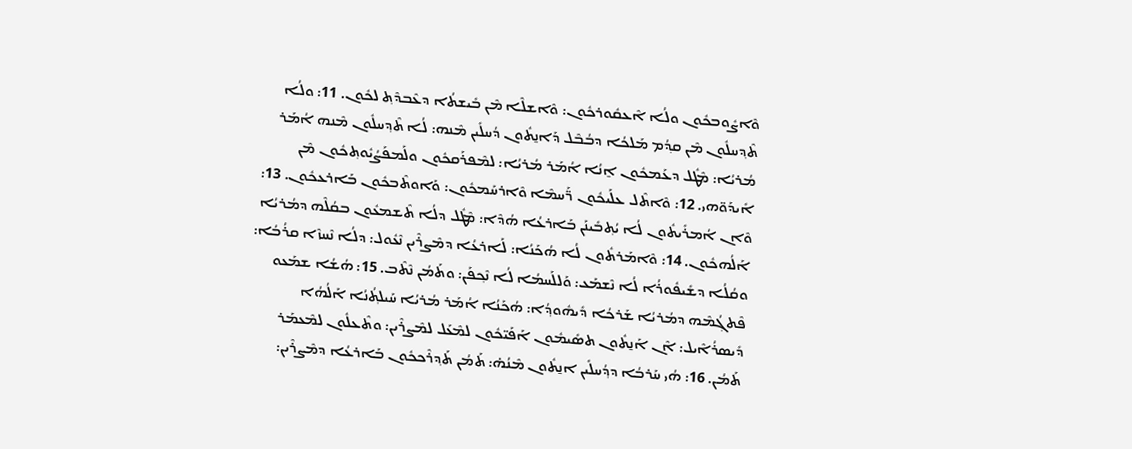ܘܶܐܨܽܘܒܟܽܘܢ ܘܠܳܐ ܐܶܥܩܽܘܪܟܽܘܢ: ܘܶܐܫܠܶܐ ܡܶܢ ܒܺܝܫܬܳܐ ܕܥܶܒܕܶܬ݂ ܠܟܽܘܢ. 11: ܘܠܳܐ ܬܶܕ݂ܚܠܽܘܢ ܡܶܢ ܩܕ݂ܳܡ ܡܰܠܟܳܐ ܕܒܳܒܶܠ ܕܰܐܢ̱ܬܽܘܢ ܕܳܚܠܺܝܢ ܡܶܢܗ: ܠܳܐ ܬܶܕ݂ܚܠܽܘܢ ܡܶܢܗ ܐܳܡܰܪ ܡܳܪܝܳܐ: ܡܶܛܽܠ ܕܥܰܡܟܽܘܢ ܐ̱ܢܳܐ ܐܳܡܰܪ ܡܳܪܝܳܐ: ܠܡܶܦܪܰܩܟܽܘܢ ܘܠܰܡܦܰܨܳܝܽܘܬ݂ܟܽܘܢ ܡܶܢ ܐܺܝܕܰܘ̈ܗܝ. 12: ܘܶܐܬܶܠ ܥܠܰܝܟܽܘܢ ܖ̈ܰܚܡܶܐ ܘܶܐܪܚܰܡܟܽܘܢ: ܘܰܐܘܬܶܒܟܽܘܢ ܒܰܐܪܥܟܽܘܢ. 13: ܘܶܐܢ ܐܳܡܪܺܝܬܽܘܢ ܠܳܐ ܝܳܬ݂ܒܺܝܢܰܢ ܒܰܐܪܥܳܐ ܗܳܕܶܐ: ܡܶܛܽܠ ܕܠܳܐ ܬܶܫܡܥܽܘܢ ܒܩܳܠܶܗ ܕܡܳܪܝܳܐ ܐܰܠܳܗܟܽܘܢ. 14: ܘܶܐܡܰܪܬܽܘܢ ܠܳܐ ܗܳܟܰܢܳܐ: ܠܰܐܪܥܳܐ ܕܡܶܨܪܶܝܢ ܢܶܥܽܘܠ: ܕܠܳܐ ܢܶܚܙܶܐ ܩܪܳܒܳܐ: ܘܩܳܠܳܐ ܕܫܺܝܦܽܘܪܳܐ ܠܳܐ ܢܶܫܡܰܥ: ܘܰܠܠܰܚܡܳܐ ܠܳܐ ܢܶܟ݂ܦܰܢ: ܘܬܰܡܳܢ ܢܶܬܶܒ. 15: ܗܳܫܳܐ ܫܡܰܥܘ ܦܶܬܓ݂ܳܡܶܗ ܕܡܳܪܝܳܐ ܫܰܪܟܳܐ ܕܺܝܗܽܘܕ݂ܳܐ: ܗܳܟܰܢܳܐ ܐܳܡܰܪ ܡܳܪܝܳܐ ܚܰܝܠܬ݂ܳܢܳܐ ܐܰ‌ܠܳܗܳܐ ܕܺܝܣܪܳܐܶܝܠ: ܐܶܢ ܐܰܢ̱ܬܽܘܢ ܬܣܺܝܡܽܘܢ ܐܰܦܰܝ̈ܟܽܘܢ ܠܡܶܥܰܠ ܠܡܶܨܪܶܝܢ: ܘܬܶܥܠܽܘܢ ܠܡܶܥܡܰܪ ܬܰܡܳܢ. 16: ܗܳܝ ܚܰܪܒܳܐ ܕܕ݂ܳܚܠܺܝܢ ܐܢ̱ܬܽܘܢ ܡܶܢܳܗ̇: ܬܰܡܳܢ ܬܰܕ݂ܪܶܟܟܽܘܢ ܒܰܐܪܥܳܐ ܕܡܶܨܪܶܝܢ: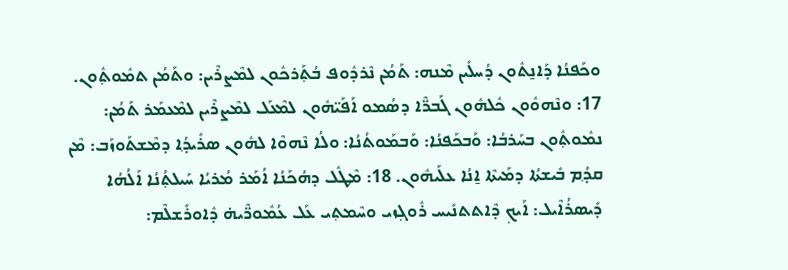ܘܟܰܦܢܳܐ ܕܰܐܢ̱ܬܽܘܢ ܕܳܚܠܺܝܢ ܡܶܢܗ: ܬܰܡܳܢ ܢܶܪܕܽܘܦ ܒܳܬ݂ܰܪܟܽܘܢ ܠܡܶܨܪܶܝܢ: ܘܬܰܡܳܢ ܬܡܽܘܬ݂ܽܘܢ. 17: ܘܢܶܗܘܽܘܢ ܟܽܠܗܽܘܢ ܓܰܒܖ̈ܶܐ ܕܣܳܡܘ ܐܰܦܰܝ̈ܗܽܘܢ ܠܡܶܥܰܠ ܠܡܶܨܪܶܝܢ ܠܡܶܥܡܰܪ ܬܰܡܳܢ: ܢܡܽܘܬ݂ܽܘܢ ܒܚܰܪܒܳܐ: ܘܰܒܟܰܦܢܳܐ: ܘܰܒܡܰܘܬܳܢܳܐ: ܘܠܳܐ ܢܶܗܘܶܐ ܠܗܽܘܢ ܣܪܺܝܕ݂ܳܐ ܕܡܶܫܬܰܘܙܰܒ: ܡܶܢ ܩܕ݂ܳܡ ܒܺܝܫܬܳܐ ܕܡܰܝܬܶܐ ܐ̱ܢܳܐ ܥܠܰܝܗܽܘܢ. 18: ܡܶܛܽܠ ܕܗܳܟܰܢܳܐ ܐܳܡܰܪ ܡܳܪܝܳܐ ܚܰܝܠܬ݂ܳܢܳܐ ܐܰ‌ܠܳܗܳܐ ܕܺܝܣܪܳܐܶܝܠ: ܐܰܝܟ݂ ܕܶܐܬܬܢܺܝܚ ܪܽܘܓ݂ܙܝ ܘܚܶܡܬ݂ܝ ܥܰܠ ܥܳܡܽܘܖ̈ܶܝܗ̇ ܕܽܐܘܪܺܫܠܶܡ: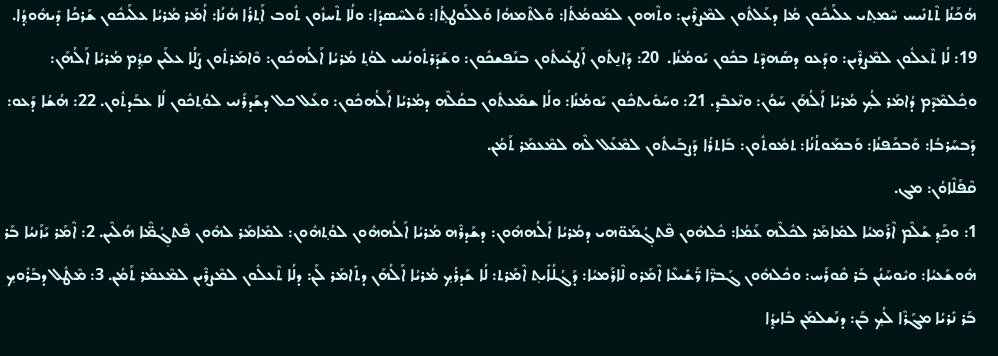ܗܳܟܰܢܳܐ ܬܶܬܢܺܝܚ ܚܶܡܬ݂ܝ ܥܠܰܝܟܽܘܢ ܡܳܐ ܕܥܰܠܬܽܘܢ ܠܡܶܨܪܶܝܢ: ܘܬܶܗܘܢ ܠܡܰܘܡܳܬܳܐ: ܘܰܠܬܶܡܗܳܐ ܘܰܠܠܰܘܛܬ݂ܳܐ: ܘܰܠܚܶܣܕܳܐ: ܘܠܳܐ ܬܶܚܙܽܘܢ ܬܽܘܒ ܐܰܬ݂ܪܳܐ ܗܳܢܳܐ: ܐܳܡܰܪ ܡܳܪܝܳܐ ܥܠܰܝܟܽܘܢ ܫܰܪܟܳܐ ܕܺܝܗܽܘܕ݂ܳܐ. 19: ܠܳܐ ܬܶܥܠܽܘܢ ܠܡܶܨܪܶܝܢ: ܘܕܰܥܘ ܕܣܰܗܕܶܬ ܒܟܽܘܢ ܝܰܘܡܳܢܳܐ.  20: ܕܰܐܢ̱ܬܽܘܢ ܐܰܛܥܺܝܬܽܘܢ ܒܢܰܦܫܟܽܘܢ: ܘܫܰܕܰܪܬܽܘܢܳܢܝ ܠܘܳܬ݂ ܡܳܪܝܳܐ ܐܰܠܳܗܟܽܘܢ: ܘܶܐܡܰܪܬܽܘܢ ܨܰܠܳܐ ܥܠܰܝܢ ܩܕ݂ܳܡ ܡܳܪܝܳܐ ܐܰܠܳܗܰܢ: ܘܟ݂ܽܠܡܶܕܶܡ ܕܳܐܡܰܪ ܠܳܟ݂ ܡܳܪܝܳܐ ܐܰܠܳܗܰܢ ܚܰܘܳܢ: ܘܢܶܥܒܶܕ݂. 21: ܘܚܰܘܺܝܬܟܽܘܢ ܝܰܘܡܳܢܳܐ: ܘܠܳܐ ܫܡܰܥܬܽܘܢ ܒܩܳܠܶܗ ܕܡܳܪܝܳܐ ܐܰܠܳܗܟܽܘܢ: ܘܥܰܠ ܟܠ ܕܫܰܕܪܰܢܝ ܠܘܳܬ݂ܟܽܘܢ ܠܳܐ ܥܒܰܕܬܽܘܢ. 22: ܗܳܫܳܐ ܕܰܥܘ: ܕܰܒܚܰܪܒܳܐ: ܘܰܒܟܰܦܢܳܐ: ܘܰܒܡܰܘܬܳܢܳܐ: ܬܡܽܘܬܽܘܢ: ܒܰܐܬܪܳܐ ܕܰܨܒܰܝܬܽܘܢ ܠܡܶܥܰܠ ܠܶܗ ܠܡܶܥܡܰܪ ܬܰܡܳܢ.
ܩܶܦܰܠܶܐܘܳܢ: ܡܓ.
1: ܘܟܰܕ݂ ܫܰܠܶܡ ܐܶܪܰܡܝܳܐ ܠܡܺܐܡܰܪ ܠܟܽܠܶܗ ܥܰܡܳܐ: ܟܽܠܗܽܘܢ ܦܶܬܓ݂ܳܡܰܘ̈ܗܝ ܕܡܳܪܝܳܐ ܐܰܠܳܗܗܽܘܢ: ܕܫܰܕܪܶܗ ܡܳܪܝܳܐ ܐܰܠܳܗܗܽܘܢ ܠܘܳܬ݂ܗܽܘܢ: ܠܡܺܐܡܰܪ ܠܗܽܘܢ ܦܶܬܓ݂ܳܡ̈ܶܐ ܗܳܠܶܝܢ. 2: ܐܶܡܰܪ ܝܰܙܰܢܝܳܐ ܒܰܪ ܗܽܘܫܰܥܝܳܐ: ܘܝܽܘܚܰܢܳܢ ܒܰܪ ܩܽܘܪܰܚ: ܘܟܽܠܗܽܘܢ ܓܰܒܖ̈ܶܐ ܖ̈ܰܫܺܝܥܶܐ ܐܶܡܰܪܘ ܠܶܐܪܰܡܝܳܐ: ܕܰܓܳܠܳܐܺܝܬ݂ ܐܶܡܰܪܬ: ܠܳܐ ܫܰܕܪܳܟ݂ ܡܳܪܝܳܐ ܐܰܠܳܗܰܢ ܕܬܺܐܡܰܪ ܠܰܢ: ܕܠܳܐ ܬܶܥܠܽܘܢ ܠܡܶܨܪܶܝܢ ܠܡܶܥܡܰܪ ܬܰܡܳܢ. 3: ܡܶܛܽܠ ܕܒܰܪܽܘܟ݂ ܒܰܪ ܢܺܪܝܳܐ ܡܓܰܪܶܐ ܠܳܟ݂ ܒܰܢ: ܕܢܰܫܠܡܰܢ ܒܺܐܝܕ݂ܳܐ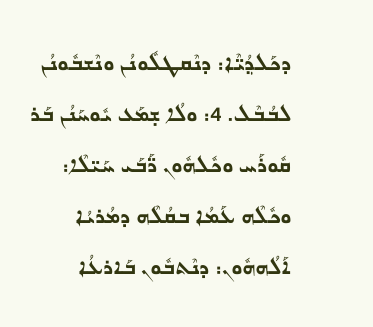ܕܟܰܠܕ݂ܳܝ̈ܶܐ: ܕܢܶܩܛܠܽܘܢܳܢ ܘܢܶܫܒܽܘܢܳܢ ܠܒܳܒܶܠ. 4: ܘܠܳܐ ܫ̣ܡܰܥ ܝܽܘܚܰܢܳܢ ܒܰܪ ܩܽܘܪܰܚ ܘܟܽܠܗܽܘܢ ܖ̈ܰܒܰܝ ܚܰܝ̈ܠܶܐ: ܘܟܽܠܶܗ ܥܰܡܳܐ ܒܩܳܠܶܗ ܕܡܳܪܝܳܐ ܐܰܠܳܗܗܽܘܢ: ܕܢܶܬܒܽܘܢ ܒܰܐܪܥܳܐ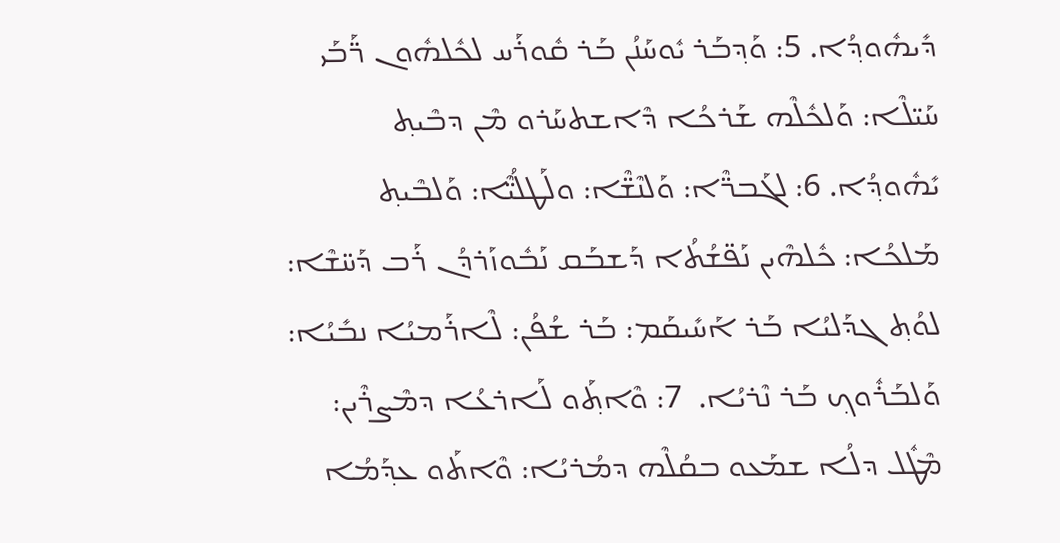ܕܺܝܗܽܘܕ݂ܳܐ. 5: ܘܰܕ݂ܒܰܪ ܝܽܘܚܰܢܳܢ ܒܰܪ ܩܽܘܪܰܚ ܠܟܽܠܗܽܘܢ ܖ̈ܰܒܰܝ ܚܰܝ̈ܠܶܐ: ܘܰܠܟܽܠܶܗ ܫܰܪܟܳܐ ܕܶܐܫܬܚܰܪܘ ܡܶܢ ܕܒܶܝܬ݂ ܝܺܗܽܘܕ݂ܳܐ. 6: ܠܓܰܒܖ̈ܶܐ: ܘܰܠܢܶܫ̈ܶܐ: ܘܠܰܛܠܳܝ̈ܶܐ: ܘܰܠܒܶܝܬ݂ ܡܰܠܟܳܐ: ܟܽܠܗܶܝܢ ܢܰܦ̈ܫܳܬܳܐ ܕܰܫܒܰܩ ܢܰܒܽܘܙܰܪܕܳܢ ܪܰܒ ܕܰܚ̈ܫܶܐ: ܠܘܳܬ݂ ܓܕܰܠܝܳܐ ܒܰܪ ܐܰܚܺܝܩܰܡ: ܒܰܪ ܫܳܦܳܢ: ܠܶܐܪܰܡܝܳܐ ܢܒܺܝܳܐ: ܘܰܠܒܰܪܽܘܟ݂ ܒܰܪ ܢܶܪܝܳܐ.  7: ܘܶܐܬ݂ܰܘ ܠܰܐܪܥܳܐ ܕܡܶܨܪܶܝܢ: ܡܶܛܽܠ ܕܠܳܐ ܫܡܰܥܘ ܒܩܳܠܶܗ ܕܡܳܪܝܳܐ: ܘܶܐܬܰܘ ܥܕ݂ܰܡܳܐ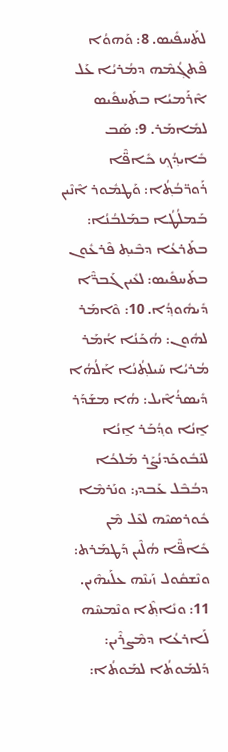ܠܬܰܚܦܺܝܣ. 8: ܘܰܗܘܳܐ ܦܶܬܓ݂ܳܡܶܗ ܕܡܳܪܝܳܐ ܥܰܠ ܐܶܪܰܡܝܳܐ ܒܬܰܚܦܺܝܣ ܠܡܺܐܡܰܪ. 9: ܣܰܒ ܒܺܐܝܕ݂ܳܟ݂ ܟܺܐܦ̈ܶܐ ܪܰܘܖ̈ܒܳܬ݂ܳܐ: ܘܰܛܡܽܘܪ ܐܶܢܶܝܢ ܒܰܡܠܳܛܳܐ ܒܡܰܠܒܳܢܳܐ: ܒܬܰܪܥܳܐ ܕܒܶܝܬ݂ ܦܶܪܥܽܘܢ ܒܬܰܚܦܺܝܣ: ܠܥܺܝܢ ܓܰܒܖ̈ܶܐ ܕܺܝܗܽܘܕ݂ܳܐ. 10: ܘܶܐܡܰܪ ܠܗܽܘܢ: ܗܳܟܰܢܳܐ ܐܳܡܰܪ ܡܳܪܝܳܐ ܚܰܝܠܬ݂ܳܢܳܐ ܐܰ‌ܠܳܗܳܐ ܕܺܝܣܪܳܐܶܝܠ: ܗܳܐ ܡܫܰܕܰܪ ܐ̱ܢܳܐ ܘܕ݂ܳܒܰܪ ܐ̱ܢܳܐ ܠܢܰܒܽܘܟܰܕܢܳܨܰܪ ܡܰܠܟܳܐ ܕܒܳܒܶܠ ܥܰܒܕܝ: ܘܢܰܪܡܶܐ ܟܽܘܪܣܝܶܗ ܠܥܶܠ ܡܶܢ ܟܺܐܦ̈ܶܐ ܗܳܠܶܝܢ ܕܰܛܡܰܪܬ: ܘܢܶܫܩܽܘܠ ܙܰܝܢܶܗ ܥܠܰܝܗܶܝܢ. 11: ܘܢܺܐܬ݂ܶܐ ܘܢܶܡܚܶܗ ܠܰܐܪܥܳܐ ܕܡܶܨܪܶܝܢ: ܕܰܠܡܰܘܬܳܐ ܠܡܰܘܬܳܐ: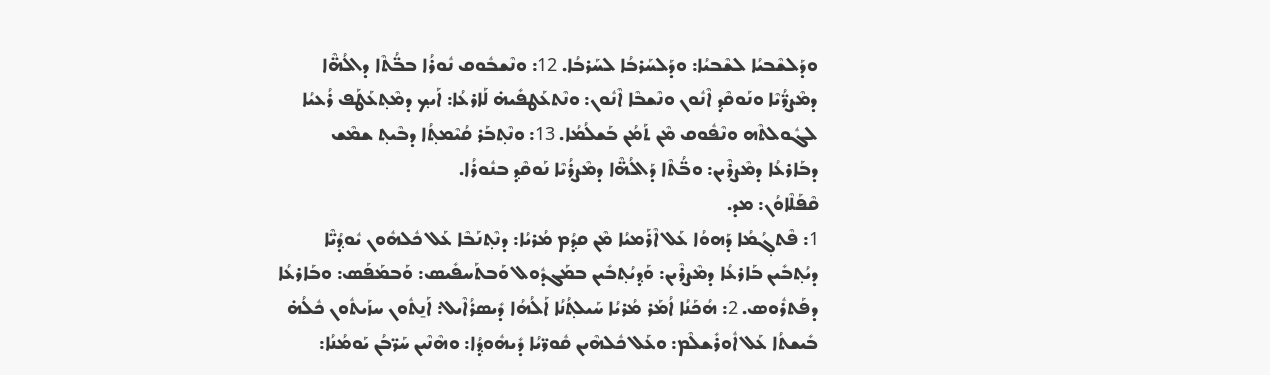ܘܕܰܠܫܶܒܝܳܐ ܠܫܶܒܝܳܐ: ܘܕܰܠܚܰܪܒܳܐ ܠܚܰܪܒܳܐ. 12: ܘܢܶܫܒܽܘܩ ܢܽܘܪܳܐ ܒܒ̈ܳܬܶܐ ܕܐܠܳܗ̈ܶܐ ܕܡܶܨܖ̈ܳܝܶܐ ܘܢܰܘܩܶܕ݂ ܐܶܢܽܘܢ ܘܢܶܫܒܶܐ ܐܶܢܽܘܢ: ܘܢܶܬܥܰܛܦܺܝܗ̇ ܠܰܐܪܥܳܐ: ܐܰܝܟ݂ ܕܡܶܬ݂ܥܰܛܰܦ ܪܳܥܝܳܐ ܠܓܽܘܠܬܶܗ ܘܢܶܦܽܘܩ ܡܶܢ ܬܰܡܳܢ ܒܰܫܠܳܡܳܐ. 13: ܘܢܶܬ݂ܒܰܪ ܩܳܝܶܡܬ݂ܳܐ ܕܒܶܝܬ݂ ܫܡܶܫ ܕܒܰܐܪܥܳܐ ܕܡܶܨܪܶܝܢ: ܘܒ̈ܳܬܶܐ ܕܰܐܠܳܗ̈ܶܐ ܕܡܶܨܪܳܝܶܐ ܢܰܘܩܶܕ݂ ܒܢܽܘܪܳܐ.
ܩܶܦܰܠܶܐܘܳܢ: ܡܕ.
1: ܦܶܬܓ݂ܳܡܳܐ ܕܰܗܘܳܐ ܥܰܠ ܐܶܪܰܡܝܳܐ ܡܶܢ ܩܕ݂ܳܡ ܡܳܪܝܳܐ: ܕܢܶܬ݂ܢܰܒܶܐ ܥܰܠ ܟܽܠܗܽܘܢ ܝܽܘܕ݂ܳܝ̈ܶܐ ܕܝܳܬ݂ܒܺܝܢ ܒܰܐܪܥܳܐ ܕܡܶܨܪܶܝܢ: ܘܰܕ݂ܝܳܬ݂ܒܺܝܢ ܒܡܰܓܕܽܘܠ ܘܰܒܬܰܚܦܺܝܣ: ܘܰܒܡܰܦܰܣ: ܘܒܰܐܪܥܳܐ ܕܦܰܬܪܽܘܣ. 2: ܗܳܟܰܢܳܐ ܐܳܡܰܪ ܡܳܪܝܳܐ ܚܰܝܠܬ݂ܳܢܳܐ ܐܰ‌ܠܳܗܳܐ ܕܺܝܣܪܳܐܶܝܠ: ܐܰܢ̱ܬܽܘܢ ܚܙܰܝܬܽܘܢ ܟܽܠܳܗ̇ ܒܺܝܫܬܳܐ ܥܰܠ ܐܽܘܪܺܫܠܶܡ: ܘܥܰܠ ܟܽܠܗܶܝܢ ܩܽܘܖ̈ܝܳܐ ܕܺܝܗܽܘܕ݂ܳܐ: ܘܗܶܢܶܝܢ ܚܰܖ̈ܒܳܢ ܝܰܘܡܳܢܳܐ: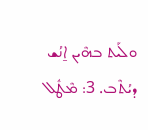ܘܠܰܝܬ ܒܗܶܝܢ ܐ̱ܢܳܫ ܕܝܳܬܶܒ. 3: ܡܶܛܽܠ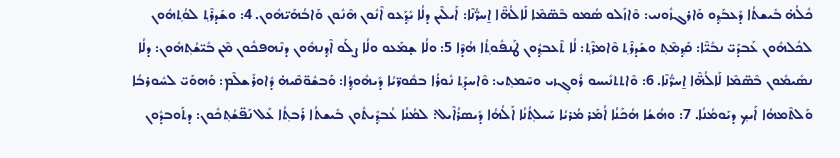ܟܽܠܳܗ̇ ܒܺܝܫܬܳܐ ܕܰܥܒܰܕ݂ܘ ܘܰܐܪܓܙܽܘܢܝ: ܘܶܐܙܰܠܘ ܣܳܡܘ ܒܶܣ̈ܡܶܐ ܠܰܐܠܳܗ̈ܶܐ ܐ̱ܚܖ̈ܳܢܶܐ: ܐܰܝܠܶܝܢ ܕܠܳܐ ܝܺܕ݂ܰܥܘ ܐܶܢܽܘܢ ܗܶܢܽܘܢ ܘܰܐܒܳܗܰܝ̈ܗܽܘܢ. 4: ܘܫܰܕܪܶܬ݂ ܠܘܳܬ݂ܗܽܘܢ ܠܟܽܠܗܽܘܢ ܥܰܒܕܰܝ̈ ܢܒܺܝ̈ܶܐ: ܩܰܕ݂ܡܶܬ݂ ܘܫܰܕܪܶܬ݂ ܘܶܐܡܪܶܬ݂: ܠܳܐ ܬܶܥܒܕ݂ܽܘܢ ܛܰܢܦܽܘܬ݂ܳܐ ܗܳܕܶܐ 5: ܘܠܳܐ ܫ̣ܡܰܥܘ ܘܠܳܐ ܨܠܰܘ ܐܶܕ݂ܢܗܽܘܢ ܕܢܶܗܦܟܽܘܢ ܡܶܢ ܒܺܝ̈ܫܳܬ݂ܗܽܘܢ: ܕܠܳܐ ܢܣܺܝܡܽܘܢ ܒܶܣ̈ܡܶܐ ܠܰܐܠܳܗ̈ܶܐ ܐ̱ܚܖ̈ܳܢܶܐ. 6: ܘܶܐܬܬܢܺܝܚܘ ܪܽܘܓ݂ܙܝ ܘܚܶܡܬ݂ܝ: ܘܶܐܚܕܰܬ݂ ܢܽܘܪܳܐ ܒܩܽܘܖ̈ܝܳܐ ܕܺܝܗܽܘܕ݂ܳܐ: ܘܰܒܫܽܘ̈ܩܶܝܗ̇ ܕܽܐܘܪܺܫܠܶܡ: ܘܰܗܘܰܝ̈ ܠܚܽܘܪܒܳܐ ܘܰܠܬܶܡܗܳܐ ܐܰܝܟ݂ ܕܝܰܘܡܳܢܳܐ. 7: ܘܗܳܫܳܐ ܗܳܟܰܢܳܐ ܐܳܡܰܪ ܡܳܪܝܳܐ ܚܰܝܠܬ݂ܳܢܳܐ ܐܰ‌ܠܳܗܳܐ ܕܺܝܣܪܳܐܶܝܠ: ܠܡܳܢܳܐ ܥܳܒܕ݂ܺܝܬܽܘܢ ܒܺܝܫܬܳܐ ܪܰܒܬ݂ܳܐ ܥܰܠ ܢܰܦ̈ܫܳܬ݂ܟܽܘܢ: ܕܬܰܘܒܕܽܘܢ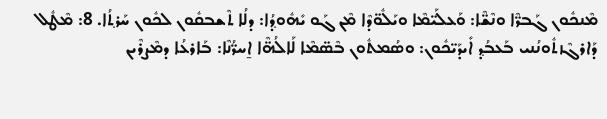ܡܶܢܟܽܘܢ ܓܰܒܖ̈ܶܐ ܘܢܶܫ̈ܶܐ: ܘܰܥܠܰܝ̈ܡܶܐ ܘܝܰܠܽܘ̈ܕܶܐ ܡܶܢ ܓܰܘ ܝܺܗܽܘܕ݂ܳܐ: ܕܠܳܐ ܬܶܫܒܩܽܘܢ ܠܟܽܘܢ ܚܰܪܬ݂ܳܐ. 8: ܡܶܛܽܠ ܕܰܐܪܓܶܙܬܽܘܢܳܢܝ ܒܰܥܒܳܕ݂ ܐܺܝܕܰܝ̈ܟܽܘܢ: ܘܣܳܡܬܽܘܢ ܒܶܣ̈ܡܶܐ ܠܰܐܠܳܗ̈ܶܐ ܐ̱ܚܖ̈ܳܢܶܐ: ܒܰܐܪܥܳܐ ܕܡܶܨܪܶܝܢ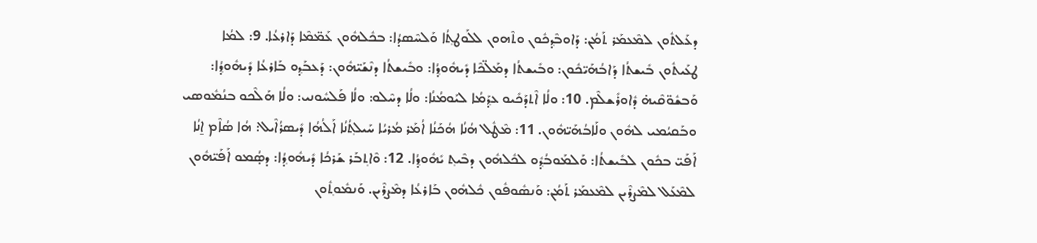ܕܥܰܠܬܽܘܢ ܠܡܶܥܡܰܪ ܬܰܡܳܢ: ܕܰܐܘܒܶܕ݂ܟܽܘܢ ܘܬܶܗܘܢ ܠܠܰܘܛܬ݂ܳܐ ܘܰܠܚܶܣܕܳܐ: ܒܟܽܠܗܽܘܢ ܥܰܡ̈ܡܶܐ ܕܰܐܪܥܳܐ. 9: ܠܡܳܐ ܛܥܰܝܬܽܘܢ ܒܺܝܫܬܳܐ ܕܰܐܒܳܗܰܝ̈ܟܽܘܢ: ܘܒܺܝܫܬܳܐ ܕܡܰܠ̈ܟܶܐ ܕܺܝܗܽܘܕ݂ܳܐ: ܘܒܺܝܫܬܳܐ ܕܢܶܫܰܝ̈ܗܽܘܢ: ܕܰܥܒܰܕ݂ܘ ܒܰܐܪܥܳܐ ܕܺܝܗܽܘܕ݂ܳܐ: ܘܰܒܫܽܘ̈ܩܶܝܗ̇ ܕܽܐܘܪܺܫܠܶܡ. 10: ܘܠܳܐ ܐܶܬܕܰܟܺܝܘ ܥܕ݂ܰܡܳܐ ܠܝܰܘܡܳܢܳܐ: ܘܠܳܐ ܕܚܶܠܘ: ܘܠܳܐ ܦܰܠܚܽܘܢܝ: ܘܠܳܐ ܗܰܠܶܟܘ ܒܢܳܡܽܘܣܝ ܘܒܰܩܝܳܡܝ ܠܗܽܘܢ ܘܠܰܐܒܳܗܰܝ̈ܗܽܘܢ. 11: ܡܶܛܽܠ ܗܳܢܳܐ ܗܳܟܰܢܳܐ ܐܳܡܰܪ ܡܳܪܝܳܐ ܚܰܝܠܬ݂ܳܢܳܐ ܐܰ‌ܠܳܗܳܐ ܕܺܝܣܪܳܐܶܝܠ: ܗܳܐ ܣܳܐܶܡ ܐ̱ܢܳܐ ܐܰܦܰܝ̈ ܒܟܽܘܢ ܠܒܺܝܫܬܳܐ: ܘܰܠܡܰܘܒܳܕ݂ܽܘ ܠܟܽܠܗܽܘܢ ܕܒܶܝܬ݂ ܝܺܗܽܘܕ݂ܳܐ. 12: ܘܶܐܬ݂ܒܰܪ ܫܰܪܟܳܐ ܕܺܝܗܽܘܕ݂ܳܐ: ܕܣ̣ܳܡܘ ܐܰܦܰܝ̈ܗܽܘܢ ܠܡܶܥܰܠ ܠܡܶܨܪܶܝܢ ܠܡܶܥܡܰܪ ܬܰܡܳܢ: ܘܰܢܣܽܘܦܽܘܢ ܟܽܠܗܽܘܢ ܒܰܐܪܥܳܐ ܕܡܶܨܪܶܝܢ. ܘܰܢܡܽܘܬ݂ܽܘܢ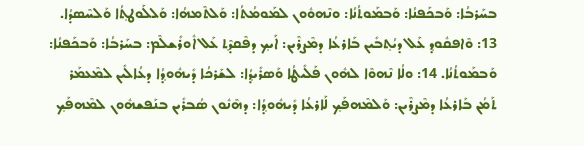ܒܚܰܪܒܳܐ: ܘܰܒܟܰܦܢܳܐ: ܘܰܒܡܰܘܬܳܢܳܐ: ܘܢܶܗܘܽܘܢ ܠܡܰܘܡܳܬܳܐ: ܘܰܠܬܶܡܗܳܐ: ܘܰܠܠܰܘܛܬ݂ܳܐ ܘܰܠܚܶܣܕܳܐ. 13: ܘܶܐܦܩܽܘܕ݂ ܥܰܠ ܕܝܳܬ݂ܒܺܝܢ ܒܰܐܪܥܳܐ ܕܡܶܨܪܶܝܢ: ܐܰܝܟ݂ ܕܦܶܩܕܶܬ݂ ܥܰܠ ܐܽܘܪܺܫܠܶܡ: ܒܚܰܪܒܳܐ: ܘܰܒܟܰܦܢܳܐ: ܘܰܒܡܰܘܬܳܢܳܐ. 14: ܘܠܳܐ ܢܶܗܘܶܐ ܠܗܽܘܢ ܦܰܠܺܝܛܳܐ ܘܰܣܪܺܝܕ݂ܳܐ: ܠܫܰܪܟܳܐ ܕܺܝܗܽܘܕ݂ܳܐ ܕܥܳܐܠܺܝܢ ܠܡܶܥܡܰܪ ܬܰܡܳܢ ܒܰܐܪܥܳܐ ܕܡܶܨܪܶܝܢ: ܘܰܠܡܶܗܦܰܟ݂ ܠܰܐܪܥܳܐ ܕܺܝܗܽܘܕ݂ܳܐ: ܕܗܶܢܽܘܢ ܣܳܒܪܺܝܢ ܒܢܰܦܫܗܽܘܢ ܠܡܶܗܦܰܟ݂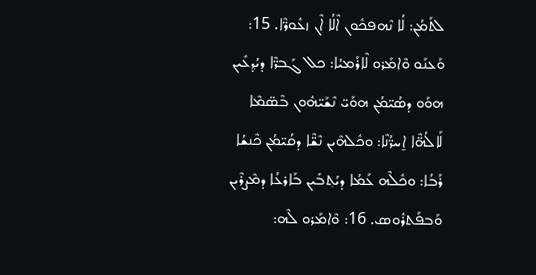ܠܬܰܡܳܢ: ܠܳܐ ܢܶܗܦܟܽܘܢ ܐܶܠܳܐ ܐܶܢ ܙܥܽܘܖ̈ܶܐ. 15: ܘܰܥܢܰܘ ܘܶܐܡܰܪܘ ܠܶܐܪܰܡܝܳܐ: ܟܠ ܓܰܒܖ̈ܶܐ ܕܝܳܕ݂ܥܺܝܢ ܗܘܰܘ ܕܣܳܝ̈ܡܳܢ ܗܘܰܝ̈ ܢܶܫܰܝ̈ܗܽܘܢ ܒܶܣ̈ܡܶܐ ܠܰܐܠܳܗ̈ܶܐ ܐ̱ܚܖ̈ܳܢܶܐ: ܘܟܽܠܗܶܝܢ ܢܶܫ̈ܶܐ ܕܩܳܝ̈ܡܳܢ ܟܶܢܫܳܐ ܪܰܒܳܐ: ܘܟܽܠܶܗ ܥܰܡܳܐ ܕܝܳܬ݂ܒܺܝܢ ܒܰܐܪܥܳܐ ܕܡܶܨܪܶܝܢ ܘܰܒܦܰܬܪܽܘܣ. 16: ܘܶܐܡܰܪܘ ܠܶܗ: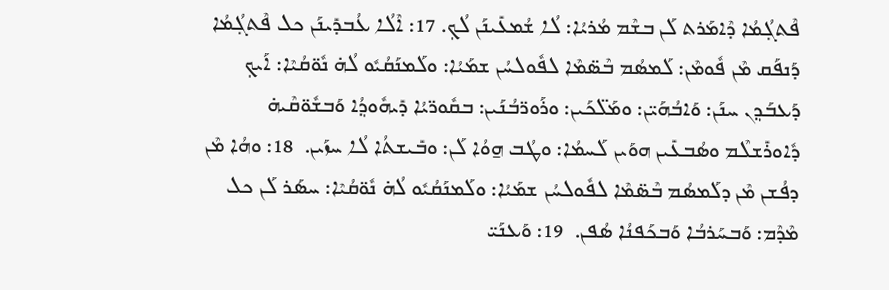ܦܶܬܓ݂ܳܡܳܐ ܕܶܐܡܰܪܬ ܠܰܢ ܒܫܶܡ ܡܳܪܝܳܐ: ܠܳܐ ܫܳܡܥܺܝܢܰܢ ܠܳܟ݂. 17: ܐܶܠܳܐ ܥܳܒܕܺܝܢܰܢ ܟܠ ܦܶܬܓ݂ܳܡܳܐ ܕܰܢܦܰܩ ܡܶܢ ܦܽܘܡܶܢ: ܠܰܡܣܳܡ ܒܶܣ̈ܡܶܐ ܠܦܽܘܠܚܳܢ ܫܡܰܝܳܐ: ܘܠܰܡܢܰܩܳܝܽܘ ܠܳܗ̇ ܢܽܘ̈ܩܳܝܶܐ: ܐܰܝܟ݂ ܕܰܥܒܰܕ݂ܢ ܚܢܰܢ: ܘܰܐܒܳܗܰܝ̈ܢ: ܘܡܰܠ̈ܟܰܝܢ: ܘܪܰܘܖ̈ܒܳܢܰܝܢ: ܒܩܽܘܖ̈ܝܳܐ ܕܺܝܗܽܘܕ݂ܳܐ ܘܰܒܫܽܘ̈ܩܶܝܗ̇ ܕܽܐܘܪܺܫܠܶܡ ܘܣܳܒܥܺܝܢ ܗܘܰܝܢ ܠܰܚܡܳܐ: ܘܛܳܒ ܗ̱ܘܳܐ ܠܰܢ: ܘܒܺܝܫܬܳܐ ܠܳܐ ܚܙܰܝܢ.  18: ܘܗܳܐ ܡܶܢ ܕܦܳܫܢ ܡܶܢ ܕܠܰܡܣܳܡ ܒܶܣ̈ܡܶܐ ܠܦܽܘܠܚܳܢ ܫܡܰܝܳܐ: ܘܠܰܡܢܰܩܳܝܽܘ ܠܳܗ̇ ܢܽܘ̈ܩܳܝܶܐ: ܚܣܰܪ ܠܰܢ ܟܠ ܡܶܕܶܡ: ܘܰܒܚܰܪܒܳܐ ܘܰܒܟܰܦܢܳܐ ܣܳܦܢ.  19: ܘܰܥܢܰܝ̈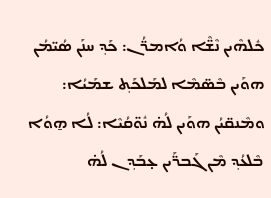ܟܽܠܗܶܝܢ ܢܶܫ̈ܶܐ ܘܳܐܡܖ̈ܳܢ: ܟܰܕ݂ ܚܢܰܢ ܣܳܝ̈ܡܳܢ ܗܘܰܝܢ ܒܶܣ̈ܡܶܐ ܠܡܰܠܟܰܬ݂ ܫܡܰܝܳܐ: ܘܡܶܢܩ̈ܝܳܢ ܗܘܰܝܢ ܠܳܗ̇ ܢܽܘ̈ܩܳܝܶܐ: ܠܳܐ ܗ̱ܘܳܐ ܒܶܠܥܳܕ݂ ܡܶܢ ܓܰܒܖ̈ܰܝܢ ܥ̣ܒܰܕ݂ܢ ܠܳܗ̇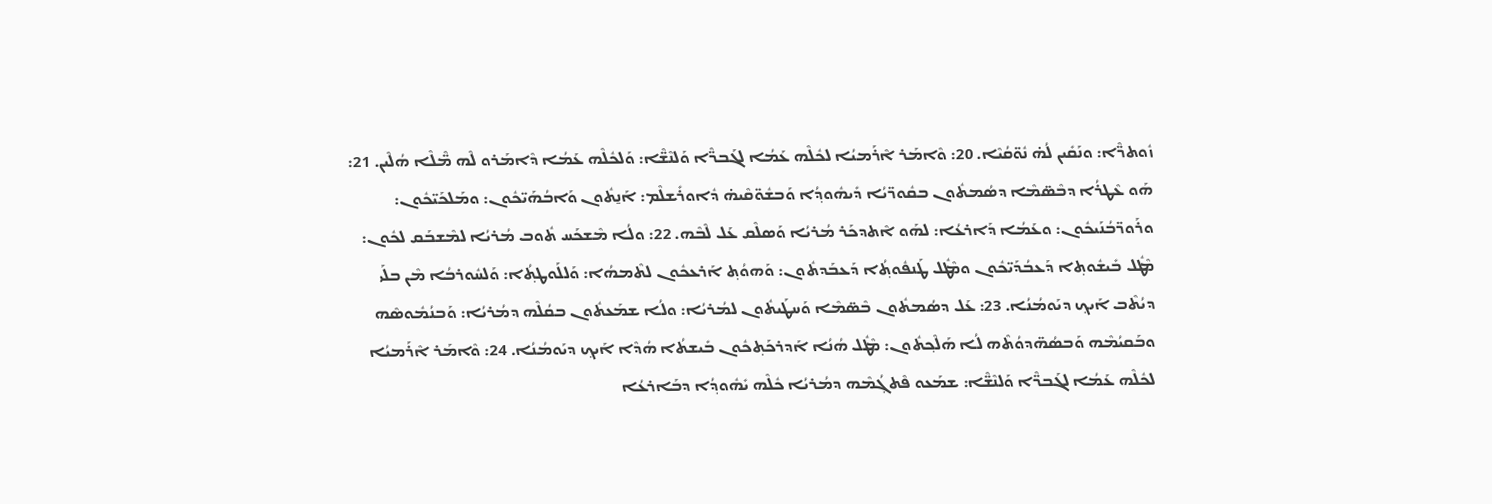ܙܽܘܬܖ̈ܶܐ: ܘܢܰܩܺܝܢ ܠܳܗ̇ ܢܽܘ̈ܩܳܝܶܐ. 20: ܘܶܐܡܰܪ ܐܶܪܰܡܝܳܐ ܠܟܽܠܶܗ ܥܰܡܳܐ ܠܓܰܒܖ̈ܶܐ ܘܰܠܢܶܫ̈ܶܐ: ܘܰܠܟܽܠܶܗ ܥܰܡܳܐ ܕܶܐܡܰܪܘ ܠܶܗ ܡ̈ܶܠܶܐ ܗܳܠܶܝܢ. 21: ܗܰܘ ܥܶܛܪܳܐ ܕܒܶܣ̈ܡܶܐ ܕܣܳܡܬܽܘܢ ܒܩܽܘܖ̈ܝܳܐ ܕܺܝܗܽܘܕ݂ܳܐ ܘܰܒܫܽܘ̈ܩܶܝܗ̇ ܕܽܐܘܪܺܫܠܶܡ: ܐܰܢ̱ܬܽܘܢ ܘܰܐܒܳܗܰܝ̈ܟܽܘܢ: ܘܡܰܠܟܰܝ̈ܟܽܘܢ: ܘܪܰܘܖ̈ܒܳܢܰܝܟܽܘܢ: ܘܥܰܡܳܐ ܕܰܐܪܥܳܐ: ܠܗܰܘ ܐܶܬܕܟܰܪ ܡܳܪܝܳܐ ܘܰܣܠܶܩ ܥܰܠ ܠܶܒܶܗ. 22: ܘܠܳܐ ܡܶܫܟܰܚ ܬܽܘܒ ܡܳܪܝܳܐ ܠܡܶܫܒܰܩ ܠܟܽܘܢ: ܡܶܛܽܠ ܒܺܝܫܽܘܬ݂ܐ ܕܰܥܒܳܕܰܝ̈ܟܽܘܢ ܘܡܶܛܽܠ ܛܰܢܦܽܘܬ݂ܳܐ ܕܰܥܒܰܕܬܽܘܢ: ܘܰܗܘܳܬ݂ ܐܰܪܥܟܽܘܢ ܠܬܶܡܗܳܐ: ܘܰܠܠܰܘܛܬ݂ܳܐ: ܘܰܠܚܽܘܪܒܳܐ ܡܶܢ ܒܠܰܝ ܕܝܳܬܶܒ ܐܰܝܟ݂ ܕܝܰܘܡܳܢܳܐ. 23: ܥܰܠ ܕܣܳܡܬܽܘܢ ܒܶܣ̈ܡܶܐ ܘܰܚܛܰܝܬܽܘܢ ܠܡܳܪܝܳܐ: ܘܠܳܐ ܫܡܰܥܬܽܘܢ ܒܩܳܠܶܗ ܕܡܳܪܝܳܐ: ܘܰܒܢܳܡܽܘܣܶܗ ܘܒܰܩܝܳܡܶܗ ܘܰܒܣܳܗ̈ܕܘܳܬܶܗ ܠܳܐ ܗܰܠܶܟ݂ܬܽܘܢ: ܡܶܛܽܠ ܗܳܢܳܐ ܐܰܕܪܟܰܬ݂ܟܽܘܢ ܒܺܝܫܬܳܐ ܗܳܕܶܐ ܐܰܝܟ݂ ܕܝܰܘܡܳܢܳܐ. 24: ܘܶܐܡܰܪ ܐܶܪܰܡܝܳܐ ܠܟܽܠܶܗ ܥܰܡܳܐ ܠܓܰܒܖ̈ܶܐ ܘܰܠܢܶܫ̈ܶܐ: ܫܡܰܥܘ ܦܶܬܓ݂ܳܡܶܗ ܕܡܳܪܝܳܐ ܟܽܠܶܗ ܝܺܗܽܘܕ݂ܳܐ ܕܒܰܐܪܥܳܐ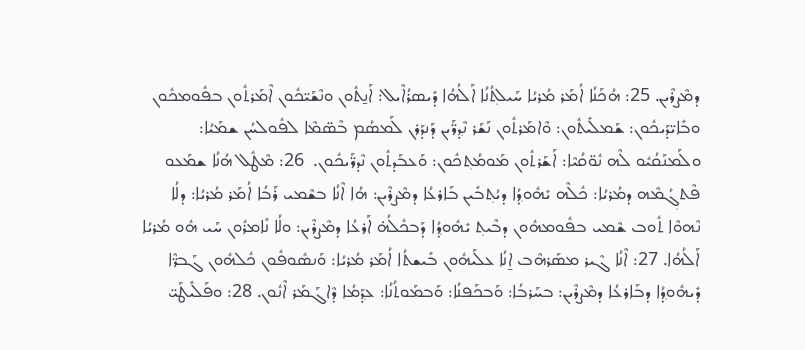ܕܡܶܨܪܶܝܢ. 25: ܗܳܟܰܢܳܐ ܐܳܡܰܪ ܡܳܪܝܳܐ ܚܰܝܠܬ݂ܳܢܳܐ ܐܰ‌ܠܳܗܳܐ ܕܺܝܣܪܳܐܶܝܠ: ܐܰܢ̱ܬܽܘܢ ܘܢܶܫܰܝ̈ܟܽܘܢ ܐܶܡܰܪܬܽܘܢ ܒܦܽܘܡܟܽܘܢ ܘܒܺܐܝ̈ܕܰܝܟܽܘܢ: ܫܰܡܠܺܝܬܽܘܢ: ܘܶܐܡܰܪܬܽܘܢ ܢܰܫܰܪ ܢܶܕ݂ܖ̈ܰܝܢ ܕܰܢܕܰܪܢ ܠܰܡܣܳܡ ܒܶܣ̈ܡܶܐ ܠܦܽܘܠܚܳܢ ܫܡܰܝܳܐ: ܘܠܰܡܢܰܩܳܝܽܘ ܠܶܗ ܢܽܘ̈ܩܳܝܶܐ: ܐܰܫܰܪܬܽܘܢ ܡܰܘܡܳܬ݂ܟܽܘܢ: ܘܰܥܒܰܕܬܽܘܢ ܢܶܕܖ̈ܰܝܟܽܘܢ.  26: ܡܶܛܽܠ ܗܳܢܳܐ ܫܡܰܥܘ ܦܶܬܓ݂ܳܡܶܗ ܕܡܳܪܝܳܐ: ܟܽܠܶܗ ܝܺܗܽܘܕ݂ܳܐ ܕܝܳܬ݂ܒܺܝܢ ܒܰܐܪܥܳܐ ܕܡܶܨܪܶܝܢ: ܗܳܐ ܐܶܢܳܐ ܒܫܶܡܝ ܪܰܒܳܐ ܐܳܡܰܪ ܡܳܪܝܳܐ: ܕܠܳܐ ܢܶܗܘܶܐ ܬܽܘܒ ܫܶܡܝ ܒܦܽܘܡܗܽܘܢ ܕܒܶܝܬ݂ ܝܺܗܽܘܕ݂ܳܐ ܕܰܒܟܽܠܳܗ̇ ܐܰܪܥܳܐ ܕܡܶܨܪܶܝܢ: ܘܠܳܐ ܢܺܐܡܪܽܘܢ ܚܰܝ ܗܽܘ ܡܳܪܝܳܐ ܐܰ‌ܠܳܗܳܐ. 27: ܐܶܢܳܐ ܓܶܝܪ ܡܣܰܪܗܶܒ ܐ̱ܢܳܐ ܥܠܰܝܗܽܘܢ ܒܺܝܫܬܳܐ ܐܳܡܰܪ ܡܳܪܝܳܐ: ܘܰܢܣܽܘܦܽܘܢ ܟܽܠܗܽܘܢ ܓܰܒܖ̈ܶܐ ܕܺܝܗܽܘܕ݂ܳܐ ܕܒܰܐܪܥܳܐ ܕܡܶܨܪܶܝܢ: ܒܚܰܪܒܳܐ: ܘܰܒܟܰܦܢܳܐ: ܘܰܒܡܰܘܬܳܢܳܐ: ܥܕ݂ܰܡܳܐ ܕܶܐܓܰܡܰܪ ܐܶܢܽܘܢ. 28: ܘܦܰܠܺܝܛܰܝ̈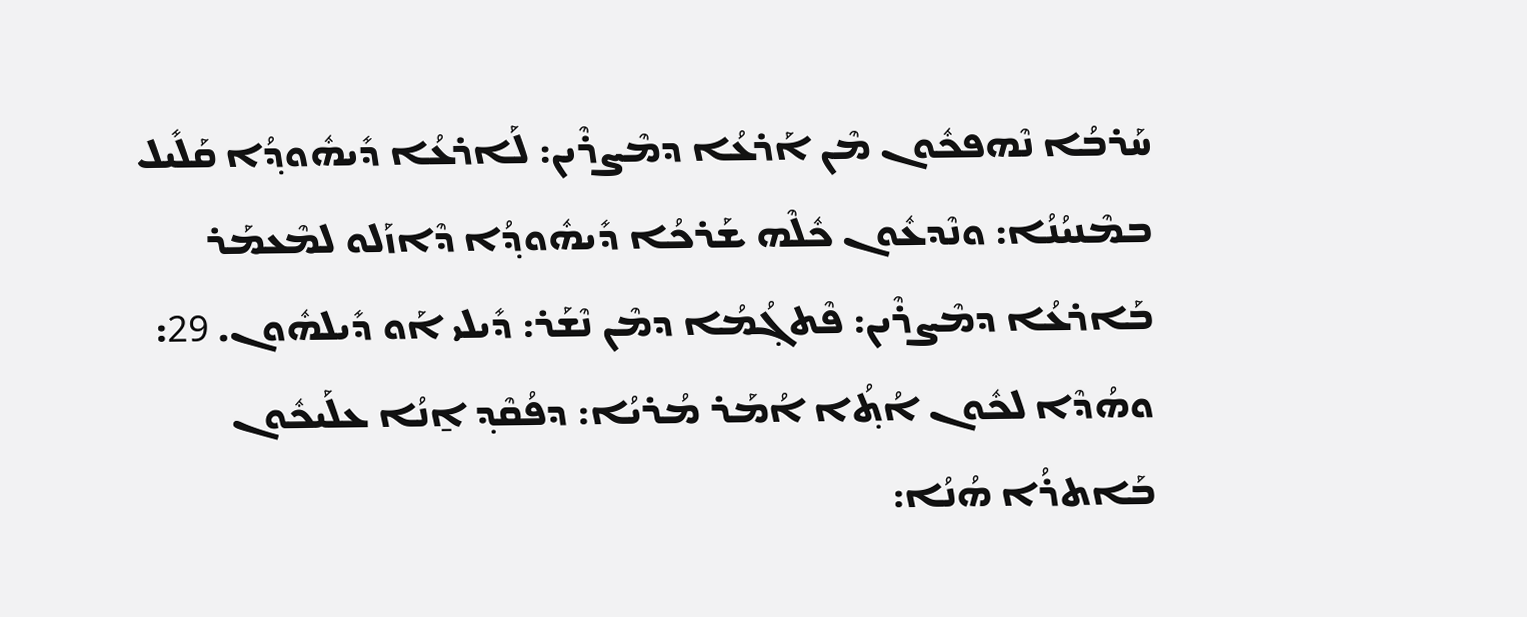ܚܰܪܒܳܐ ܢܶܗܦܟܽܘܢ ܡܶܢ ܐܰܪܥܳܐ ܕܡܶܨܪܶܝܢ: ܠܰܐܪܥܳܐ ܕܺܝܗܽܘܕ݂ܳܐ ܩܰܠܺܝܠ ܒܡܶܢܝܳܢܳܐ: ܘܢܶܕܥܽܘܢ ܟܽܠܶܗ ܫܰܪܟܳܐ ܕܺܝܗܽܘܕ݂ܳܐ ܕܶܐܙܰܠܘ ܠܡܶܥܡܰܪ ܒܰܐܪܥܳܐ ܕܡܶܨܪܶܝܢ: ܦܶܬܓ݂ܳܡܳܐ ܕܡܶܢ ܢܶܫܰܪ: ܕܺܝܠܝ ܐܰܘ ܕܺܝܠܗܽܘܢ. 29: ܘܗܳܕܶܐ ܠܟܽܘܢ ܐܳܬ݂ܳܐ ܐܳܡܰܪ ܡܳܪܝܳܐ: ܕܦܳܩܶܕ݂ ܐ̱ܢܳܐ ܥܠܰܝܟܽܘܢ ܒܰܐܬܪܳܐ ܗܳܢܳܐ: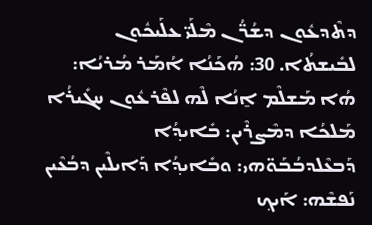ܕܬܶܕܥܽܘܢ ܕܫܳܖ̈ܳܢ ܡܶܠܰܝ̈ ܥܠܰܝܟܽܘܢ ܠܒܺܝܫܬܳܐ. 30: ܗܳܟܰܢܳܐ ܐܳܡܰܪ ܡܳܪܝܳܐ: ܗܳܐ ܡܰܫܠܶܡ ܐ̱ܢܳܐ ܠܶܗ ܠܦܶܪܥܽܘܢ ܚܓܺܝܪܳܐ ܡܰܠܟܳܐ ܕܡܶܨܪܶܝܢ: ܒܺܐܝܕ݂ܳܐ ܕܰܒܥܶܠܕܒܳܒܰܘ̈ܗܝ: ܘܒܺܐܝܕ݂ܳܐ ܕܰܐܝܠܶܝܢ ܕܒܳܥܶܝܢ ܢܰܦܫܶܗ: ܐܰܝܟ݂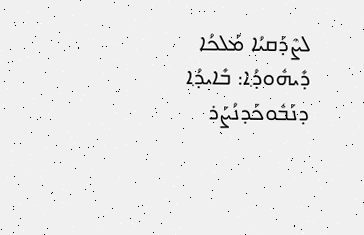ܠܨܶܕܰܩܝܳܐ ܡܰܠܟܳܐ ܕܺܝܗܽܘܕ݂ܳܐ: ܒܺܐܝܕ݂ܳܐ ܕܢܰܒܽܘܟܰܕܢܳܨܰܪ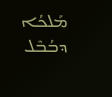ܡܰܠܟܳܐ ܕܒܳܒܶܠ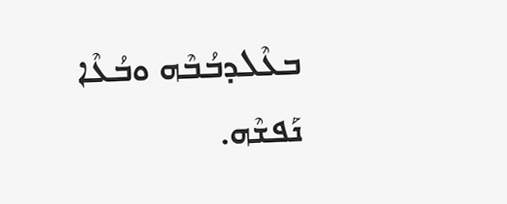ܒܥܶܠܕܒܳܒܶܗ ܘܒܳܥܶܐ ܢܰܦܫܶܗ.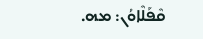ܩܶܦܰܠܶܐܘܳܢ: ܡܗ.